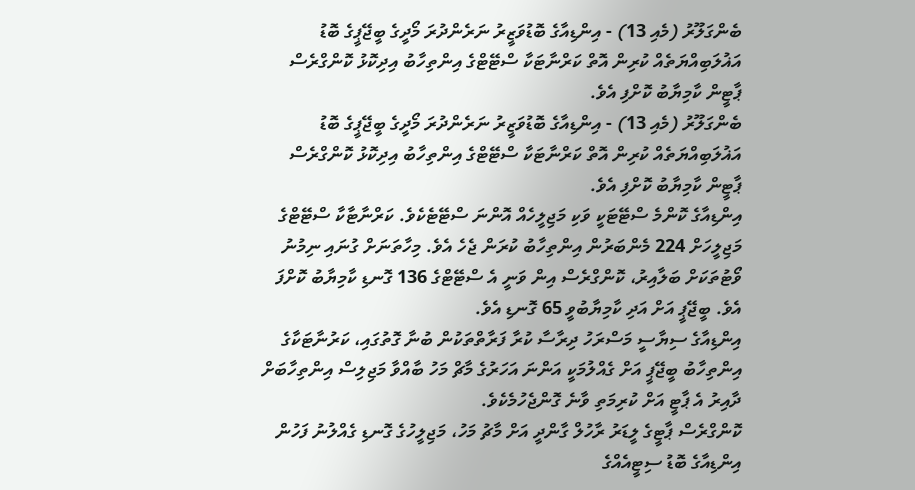ބެންގަލޫރު (މެއި 13) - އިންޑިއާގެ ބޮޑުވަޒީރު ނަރެންދުރަ މޯދީގެ ބީޖޭޕީގެ ބޮޑު އަޣުލަބިއްޔަތެއް ކުރިން އޮތް ކަރްނާޓަކާ ސްޓޭޓްގެ އިންތިހާބު އިދިކޮޅު ކޮންގްރެސް ޕާޓީން ކާމިޔާބު ކޮށްފި އެވެ.
ބެންގަލޫރު (މެއި 13) - އިންޑިއާގެ ބޮޑުވަޒީރު ނަރެންދުރަ މޯދީގެ ބީޖޭޕީގެ ބޮޑު އަޣުލަބިއްޔަތެއް ކުރިން އޮތް ކަރްނާޓަކާ ސްޓޭޓްގެ އިންތިހާބު އިދިކޮޅު ކޮންގްރެސް ޕާޓީން ކާމިޔާބު ކޮށްފި އެވެ.
އިންޑިއާގެ ކޮންމެ ސްޓޭޓަކީ ވަކި މަޖިލީހެއް އޮންނަ ސްޓޭޓެކެވެ. ކަރްނާޓާކާ ސްޓޭޓްގެ މަޖިލީހަށް 224 މެންބަރުން އިންތިހާބު ކުރަން ޖެހެ އެވެ. މިހާތަނަށް ގުނައި ނިމުނު ވޯޓުތަކަށް ބަލާއިރު، ކޮންގްރެސް އިން ވަނީ އެ ސްޓޭޓްގެ 136 ގޮނޑި ކާމިޔާބު ކޮށްފަ އެވެ. ބީޖޭޕީ އަށް އަދި ކާމިޔާބުވީ 65 ގޮނޑި އެވެ.
އިންޑިއާގެ ސިޔާސީ މަސްރަހު ދިރާސާ ކުރާ ފަރާތްތަކުން ބުނާ ގޮތުގައި، ކަރުނާޓަކާގެ އިންތިހާބު ބީޖޭޕީ އަށް ގެއްލުމަކީ އަންނަ އަހަރުގެ މާޗް މަހު ބާއްވާ މަޖިލިސް އިންތިހާބަށް ދާއިރު އެ ޕާޓީ އަށް ކުރިމަތި ވާނެ ގޮންޖެހުމެކެވެ.
ކޮންގްރެސް ޕާޓީގެ ލީޑަރު ރާހުލް ގާންދީ އަށް މާޗު މަހު، މަޖިލީހުގެ ގޮނޑި ގެއްލުނު ފަހުން އިންޑިއާގެ ބޮޑު ސިޓީއެއްގެ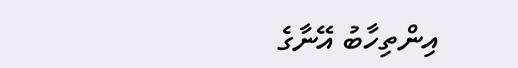އިންތިހާބު އޭނާގެ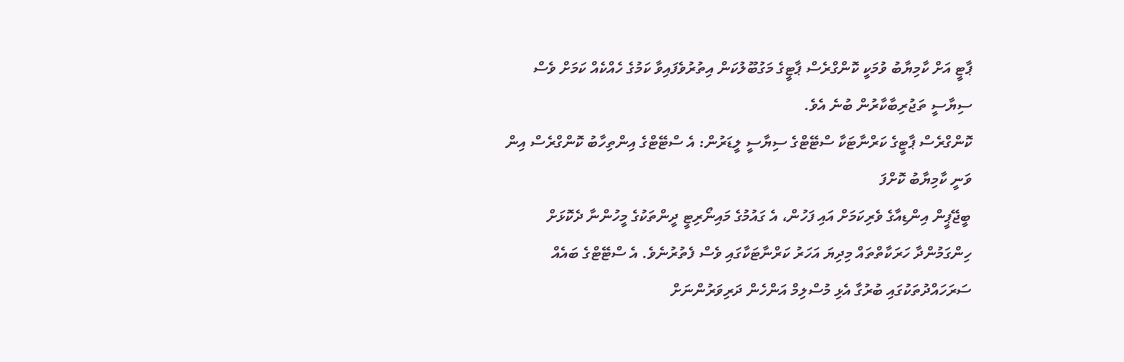ޕާޓީ އަށް ކާމިޔާބު ވުމަކީ ކޮންގްރެސް ޕާޓީގެ މަގުބޫލުކަން އިތުރުވެފައިވާ ކަމުގެ ހެއްކެއް ކަމަށް ވެސް ސިޔާސީ ތަޖުރިބާކާރުން ބުނެ އެވެ.
ކޮންގްރެސް ޕާޓީގެ ކަރްނާޓަކާ ސްޓޭޓްގެ ސިޔާސީ ލީޑަރުން: އެ ސްޓޭޓްގެ އިންތިހާބު ކޮންގްރެސް އިން ވަނީ ކާމިޔާބު ކޮށްފަ
ބީޖޭޕީން އިންޑިއާގެ ވެރިކަމަށް އައި ފަހުން، އެ ގައުމުގެ މައިނޯރިޓީ ދީންތަކުގެ މީހުންނާ ދެކޮޅަށް ހިންގަމުންދާ ހަރަކާތްތައް މިދިޔަ އަހަރު ކަރްނާޓަކާގައި ވެސް ފެތުރުނެވެ. އެ ސްޓޭޓްގެ ބައެއް ސަރަހައްދުތަކުގައި ބުރުގާ އެޅި މުސްލިމް އަންހެން ދަރިވަރުންނަށް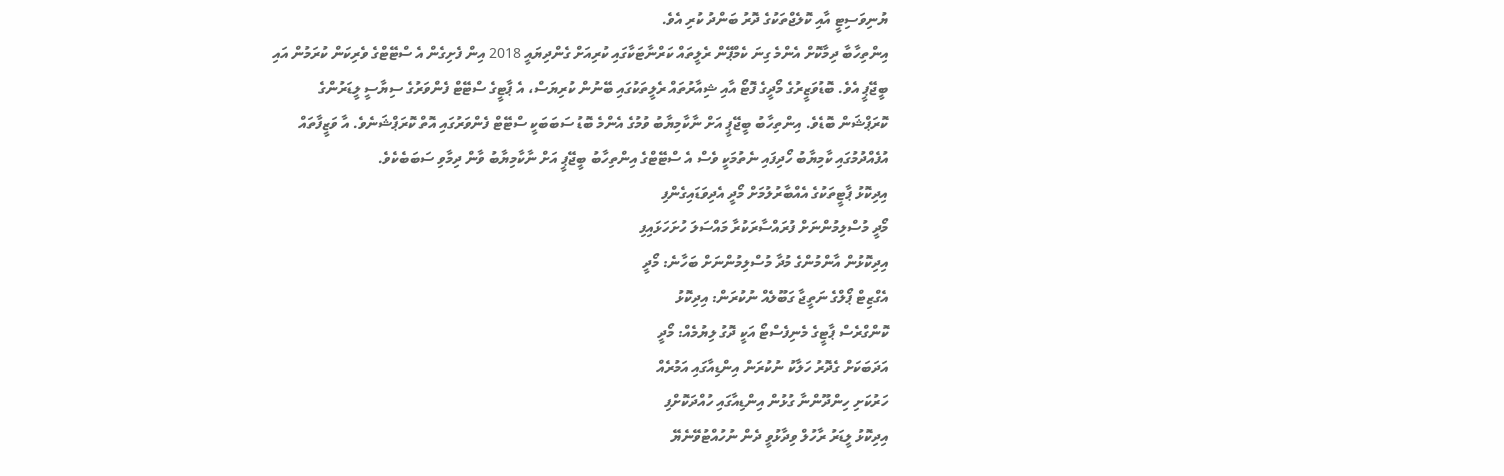ޔުނިވަސިޓީ އާއި ކޮލެޖްތަކުގެ ދޮރު ބަންދު ކުރި އެވެ.
އިންތިހާބާ ދިމާކޮށް އެންމެ ގިނަ ކެމްޕޭން ރެލީތައް ކަރްނާޓަކާގައި ކުރިއަށް ގެންދިޔައީ 2018 އިން ފެށިގެން އެ ސްޓޭޓްގެ ވެރިކަން ކުރަމުން އައި ބީޖޭޕީ އެވެ. ބޮޑުވަޒީރުގެ މޯދީގެ ފޮޓޯ އާއި ޝިއާރުތައް ރެލީތަކުގައި ބޭނުން ކުރިޔަސް، އެ ޕާޓީގެ ސްޓޭޓް ފެންވަރުގެ ސިޔާސީ ލީޑަރުންގެ ކޮރަޕްޝަން ބޮޑެވެ. އިންތިހާބު ބީޖޭޕީ އަށް ނާކާމިޔާބު ވުމުގެ އެންމެ ބޮޑު ސަބަބަކީ ސްޓޭޓް ފެންވަރުގައި އޮތް ކޮރަޕްޝަނެވެ. އާ ވަޒީފާތައް އުފެއްދުމުގައި ކާމިޔާބު ހޯދިފައި ނެތުމަކީ ވެސް އެ ސްޓޭޓްގެ އިންތިހާބު ބީޖޭޕީ އަށް ނާކާމިޔާބު ވާން ދިމާވި ސަބަބެކެވެ.
އިދިކޮޅު ޕާޓީތަކުގެ އެއްބާރުލުމަށް މޯދީ އެދިވަޑައިގެންފި
މޯދީ މުސްލިމުންނަށް ފުރައްސާރަކުރާ މައްސަލަ ހުށަހަޅައިފި
އިދިކޮޅުން އާންމުންގެ މުދާ މުސްލިމުންނަށް ބަހާނެ: މޯދީ
އެގްޒިޓް ޕޯލްގެ ނަތީޖާ ގަބޫލެއް ނުކުރަން: އިދިކޮޅު
ކޮންގްރެސް ޕާޓީގެ މެނިފެސްޓޯ އަކީ ދޮގު ލިޔުމެއް: މޯދީ
އަދަބަކަށް ގެދޮރު ހަލާކު ނުކުރަން އިންޑިއާގައި އަމުރެއް
ހަރުކަށި ހިންދޫންނާ ގުޅުން އިންޑިއާގައި ހުއްދަކޮށްފި
އިދިކޮޅު ލީޑަރު ރާހުލް ވިދާޅުވީ ދެން ނުހުއްޓުވޭނެޔޭ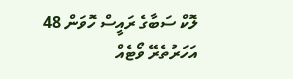ލޮކް ސަބާގެ ރައީސް ހޮވަން 48 އަހަރުތެރޭ ވޯޓެއް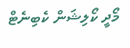މޯދީ ކޯލިޝަން ކެބިނެޓް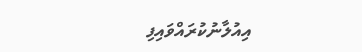އިއުލާނުކުރައްވައިފި